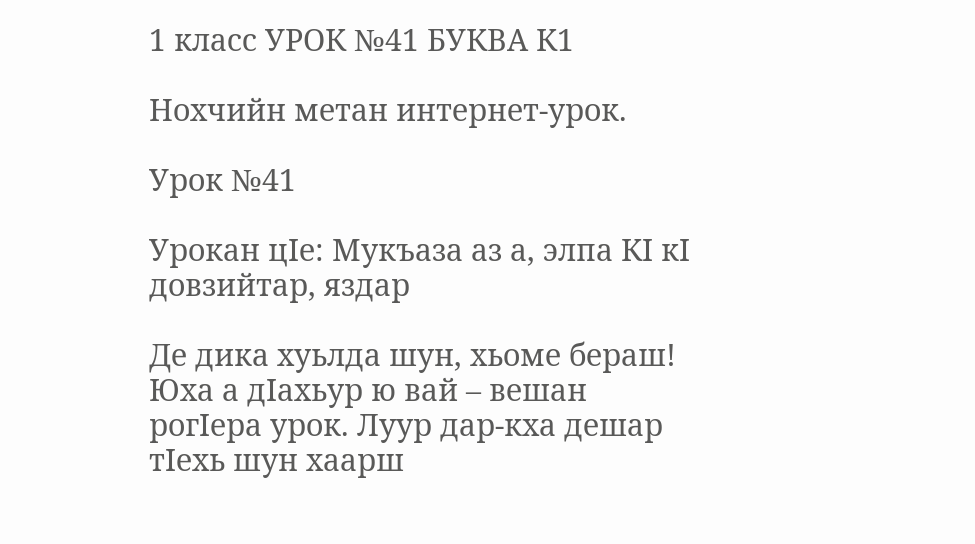1 класс УРОК №41 БУКВА К1

Нохчийн метан интернет-урок.

Урок №41

Урокан цIе: Мукъаза аз а, элпа КI кI довзийтар, яздар

Де дика хуьлда шун, хьоме бераш! Юха а дIахьур ю вай – вешан рогIера урок. Луур дар-кха дешар тIехь шун хаарш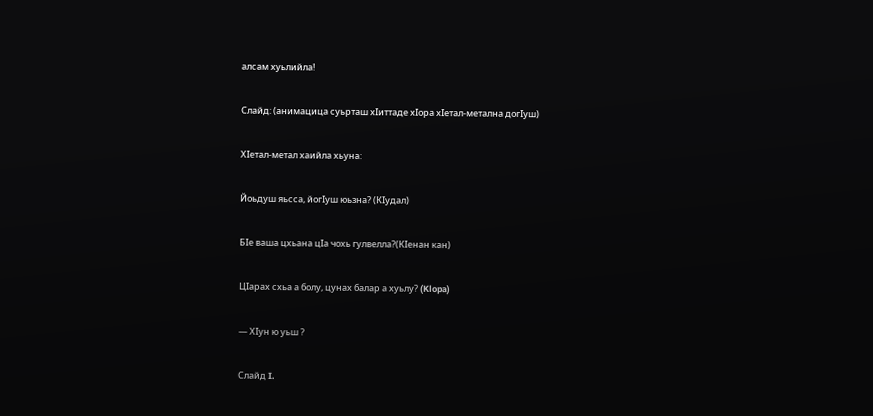алсам хуьлийла!

Слайд: (анимацица суьрташ хIиттаде хIора хIетал-метална догIуш)

ХIетал-метал хаийла хьуна:

Йоьдуш яьсса, йогIуш юьзна? (КIудал)

БIе ваша цхьана цIа чохь гулвелла?(КIенан кан)

ЦIарах схьа а болу, цунах балар а хуьлу? (Klopa)

— ХIун ю уьш ?

Слайд I.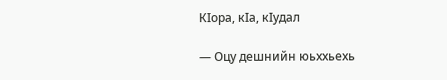КIора, кIа, кIудал

— Оцу дешнийн юьххьехь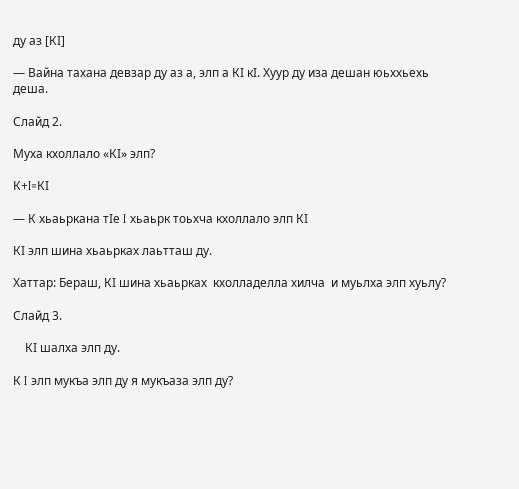ду аз [КI]

— Вайна тахана девзар ду аз а, элп а КI кI. Хуур ду иза дешан юьххьехь деша.

Слайд 2.

Муха кхоллало «КI» элп?

К+I=КI

— К хьаьркана тIе I хьаьрк тоьхча кхоллало элп КI

КI элп шина хьаьрках лаьтташ ду.

Хаттар: Бераш, КI шина хьаьрках  кхолладелла хилча  и муьлха элп хуьлу?

Слайд 3.

    КI шалха элп ду.

К I элп мукъа элп ду я мукъаза элп ду?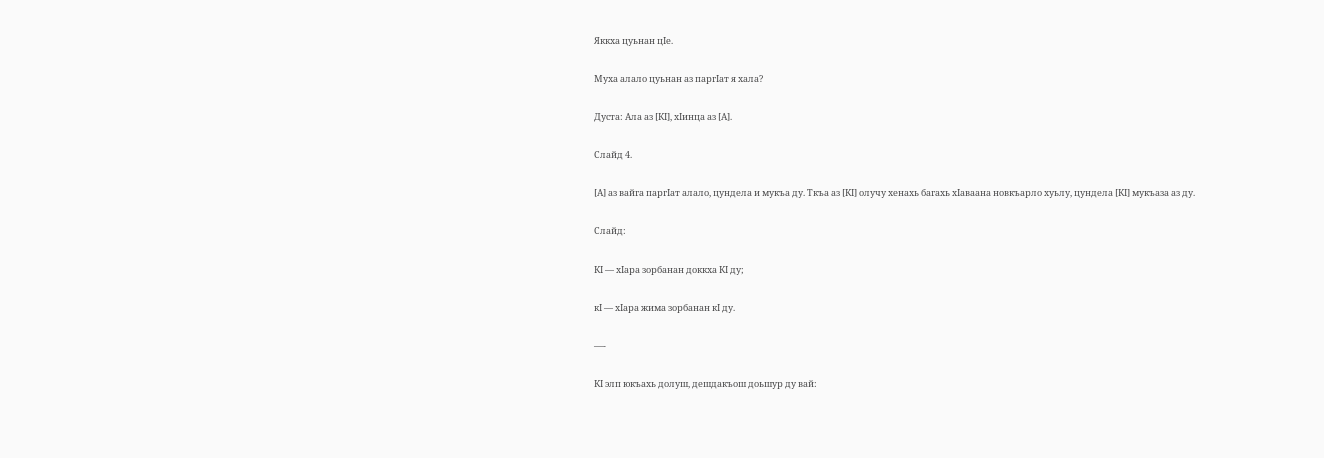Яккха цуьнан цIе.

Муха алало цуьнан аз паргIат я хала?

Дуста: Ала аз [КI], хIинца аз [А].

Слайд 4.

[А] аз вайга паргIат алало, цундела и мукъа ду. Ткъа аз [КI] олучу хенахь багахь хIаваана новкъарло хуьлу, цундела [КI] мукъаза аз ду.

Слайд:

КI — хIара зорбанан доккха КI ду;

кI — хIара жима зорбанан кI ду.

—-

КI элп юкъахь долуш, дешдакъош доьшур ду вай: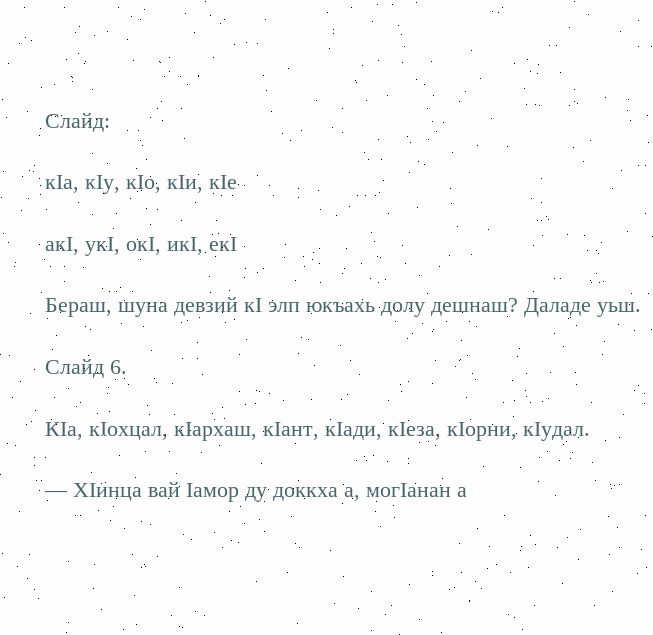Слайд:

кIа, кIу, кIо, кIи, кIе

акI, укI, окI, икI, екI

Бераш, шуна девзий кI элп юкъахь долу дешнаш? Даладе уьш.

Слайд 6.

КIа, кIохцал, кIархаш, кIант, кIади, кIеза, кIорни, кIудал.

— ХIинца вай Iамор ду доккха а, могIанан а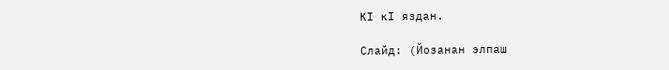КI кI яздан.

Слайд: (Йозанан элпаш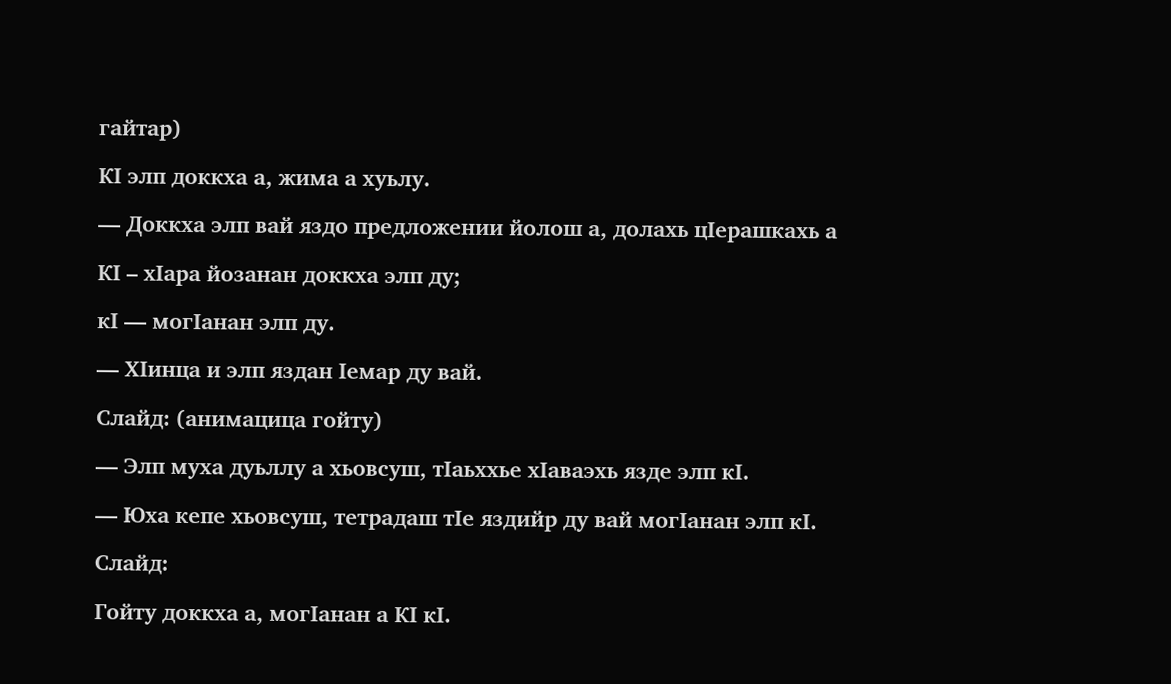гайтар)

КI элп доккха а, жима а хуьлу.

— Доккха элп вай яздо предложении йолош а, долахь цIерашкахь а

КI – хIара йозанан доккха элп ду;

кI — могIанан элп ду.

— ХIинца и элп яздан Iемар ду вай.

Слайд: (анимацица гойту)

— Элп муха дуьллу а хьовсуш, тIаьххье хIаваэхь язде элп кI.

— Юха кепе хьовсуш, тетрадаш тIе яздийр ду вай могIанан элп кI.

Слайд:

Гойту доккха а, могIанан а КI кI.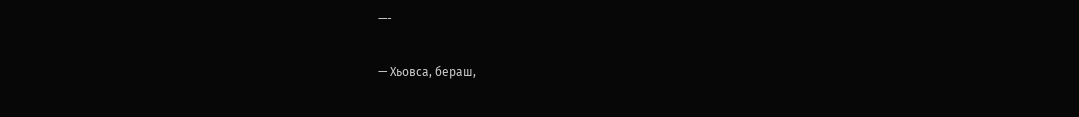—-

— Хьовса, бераш,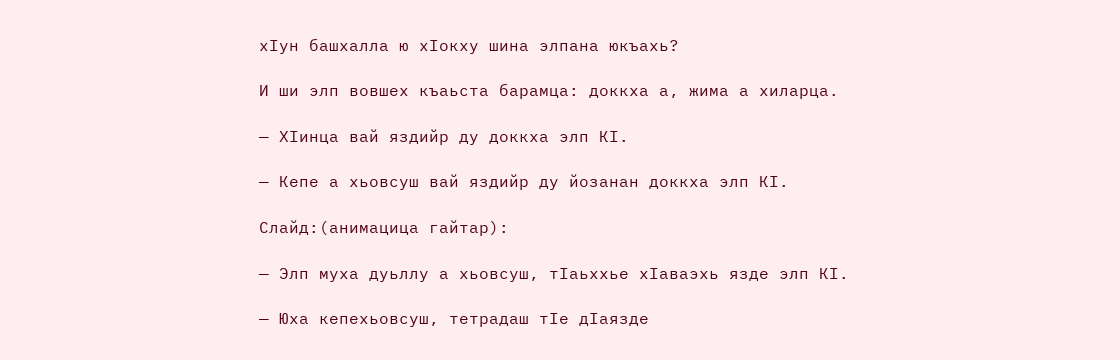хIун башхалла ю хIокху шина элпана юкъахь?

И ши элп вовшех къаьста барамца: доккха а, жима а хиларца.

— ХIинца вай яздийр ду доккха элп КI.

— Кепе а хьовсуш вай яздийр ду йозанан доккха элп КI.

Слайд:(анимацица гайтар):

— Элп муха дуьллу а хьовсуш, тIаьххье хIаваэхь язде элп КI.

— Юха кепехьовсуш, тетрадаш тIе дIаязде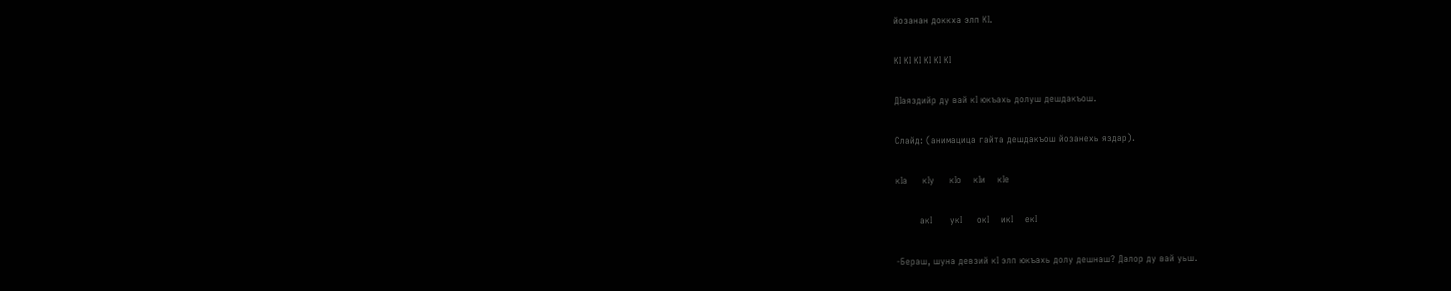йозанан доккха элп КI.

КI КI КI КI КI КI

ДIаяздийр ду вай кI юкъахь долуш дешдакъош.

Слайд: (анимацица гайта дешдакъош йозанехь яздар).

кIа     кIу     кIо    кIи    кIе

        акI      укI     окI    икI    екI

-Бераш, шуна девзий кI элп юкъахь долу дешнаш? Далор ду вай уьш.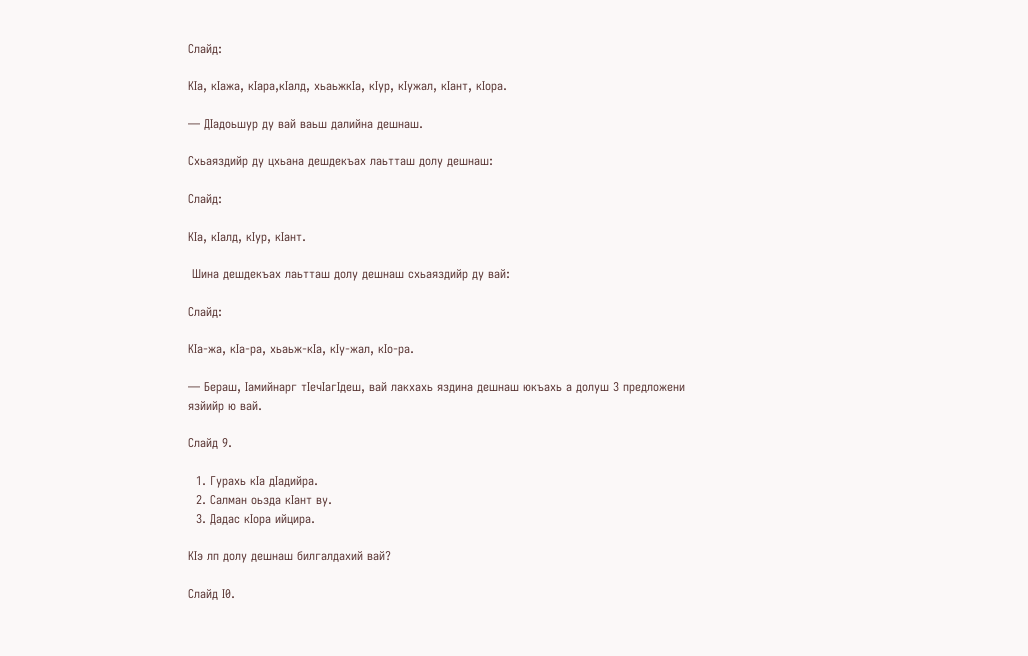Слайд:

КIа, кIажа, кIара,кIалд, хьаьжкIа, кIур, кIужал, кIант, кIора.

— ДIадоьшур ду вай ваьш далийна дешнаш.

Схьаяздийр ду цхьана дешдекъах лаьтташ долу дешнаш:

Слайд:

КIа, кIалд, кIур, кIант.

 Шина дешдекъах лаьтташ долу дешнаш схьаяздийр ду вай:

Слайд:

КIа-жа, кIа-ра, хьаьж-кIа, кIу-жал, кIо-ра.

— Бераш, Iамийнарг тIечIагIдеш, вай лакхахь яздина дешнаш юкъахь а долуш 3 предложени язйийр ю вай.

Слайд 9.

  1. Гурахь кIа дIадийра.
  2. Салман оьзда кIант ву.
  3. Дадас кIора ийцира.

КIэ лп долу дешнаш билгалдахий вай?

Слайд I0.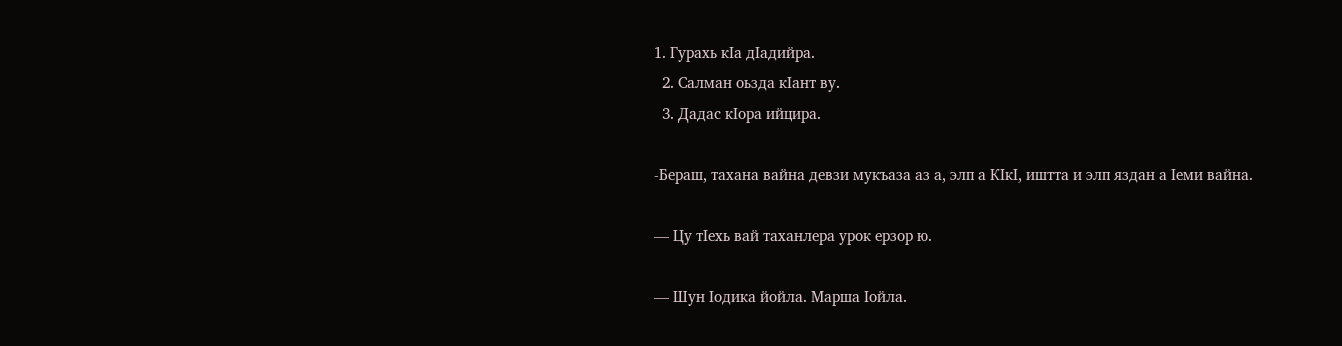1. Гурахь кIа дIадийра.
  2. Салман оьзда кIант ву.
  3. Дадас кIора ийцира.

-Бераш, тахана вайна девзи мукъаза аз а, элп а КIкI, иштта и элп яздан а Iеми вайна.

— Цу тIехь вай таханлера урок ерзор ю.

— Шун Iодика йойла. Марша Iойла.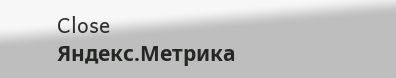Close
Яндекс.Метрика